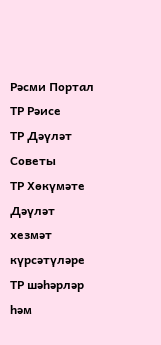Рәсми Портал
ТР Рәисе
ТР Дәүләт Советы
ТР Хөкүмәте
Дәүләт хезмәт күрсәтүләре
ТР шәһәрләр һәм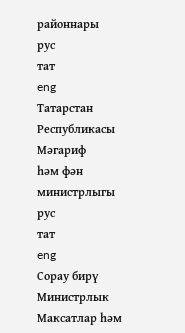районнары
рус
тат
eng
Татарстан Республикасы Мәгариф
һәм фән министрлыгы
рус
тат
eng
Сорау бирү
Министрлык
Максатлар һәм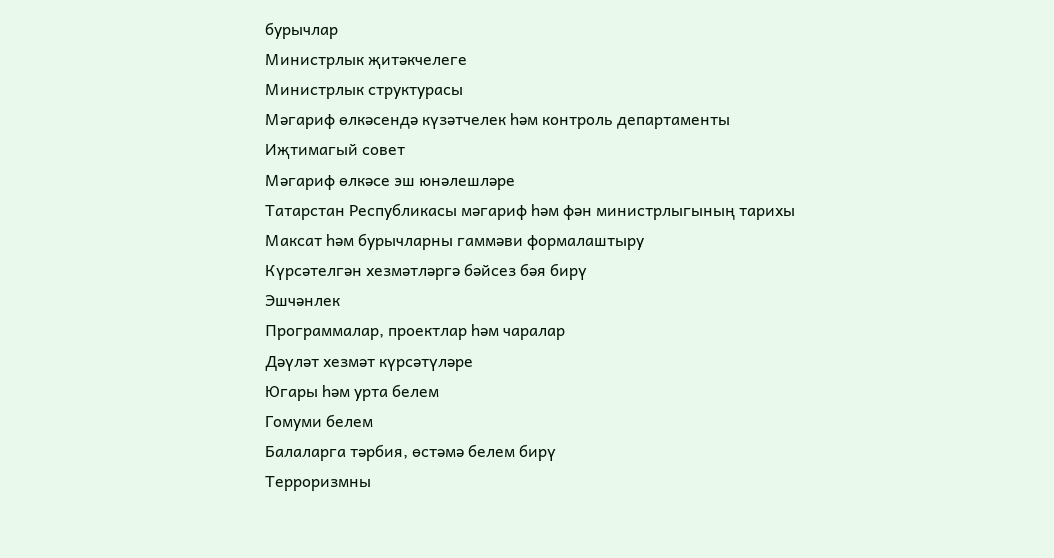бурычлар
Министрлык җитәкчелеге
Министрлык структурасы
Мәгариф өлкәсендә күзәтчелек һәм контроль департаменты
Иҗтимагый совет
Мәгариф өлкәсе эш юнәлешләре
Татарстан Республикасы мәгариф һәм фән министрлыгының тарихы
Максат һәм бурычларны гаммәви формалаштыру
Күрсәтелгән хезмәтләргә бәйсез бәя бирү
Эшчәнлек
Программалар, проектлар һәм чаралар
Дәүләт хезмәт күрсәтүләре
Югары һәм урта белем
Гомуми белем
Балаларга тәрбия, өстәмә белем бирү
Терроризмны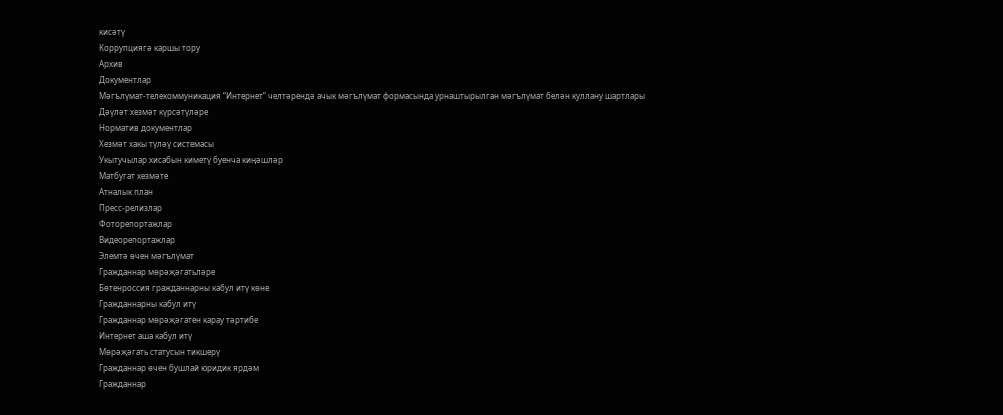кисәтү
Коррупциягә каршы тору
Архив
Документлар
Мәгълүмат-телекоммуникация “Интернет” челтәрендә ачык мәгълүмат формасында урнаштырылган мәгълүмат белән куллану шартлары
Дәүләт хезмәт күрсәтүләре
Норматив документлар
Хезмәт хакы түләү системасы
Укытучылар хисабын киметү буенча киңәшләр
Матбугат хезмәте
Атналык план
Пресс-релизлар
Фоторепортажлар
Видеорепортажлар
Элемтә өчен мәгълүмат
Гражданнар мөрәҗәгатьләре
Бөтенроссия гражданнарны кабул итү көне
Гражданнарны кабул итү
Гражданнар мөрәҗәгатен карау тәртибе
Интернет аша кабул итү
Мөрәҗәгать статусын тикшерү
Гражданнар өчен бушлай юридик ярдәм
Гражданнар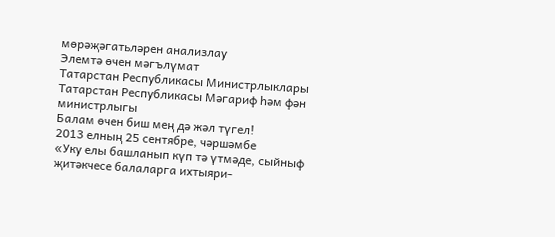мөрәҗәгатьләрен анализлау
Элемтә өчен мәгълүмат
Татарстан Республикасы Министрлыклары
Татарстан Республикасы Мәгариф һәм фән министрлыгы
Балам өчен биш мең дә жәл түгел!
2013 елның 25 сентябре, чәршәмбе
«Уку елы башланып күп тә үтмәде, сыйныф җитәкчесе балаларга ихтыяри-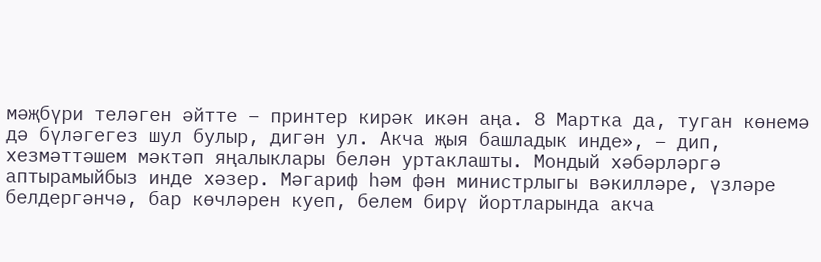мәҗбүри теләген әйтте – принтер кирәк икән аңа. 8 Мартка да, туган көнемә дә бүләгегез шул булыр, дигән ул. Акча җыя башладык инде», – дип, хезмәттәшем мәктәп яңалыклары белән уртаклашты. Мондый хәбәрләргә аптырамыйбыз инде хәзер. Мәгариф һәм фән министрлыгы вәкилләре, үзләре белдергәнчә, бар көчләрен куеп, белем бирү йортларында акча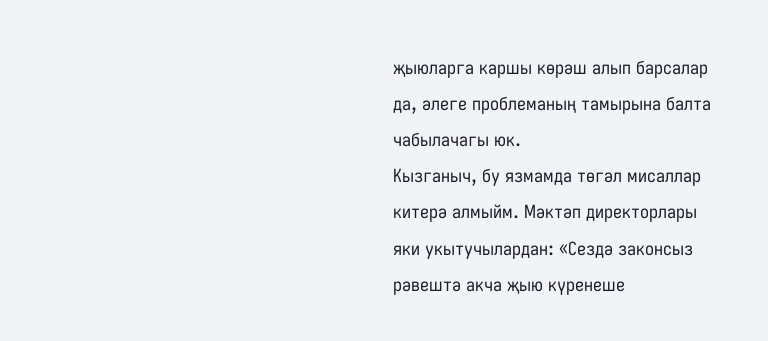җыюларга каршы көрәш алып барсалар да, әлеге проблеманың тамырына балта чабылачагы юк.
Кызганыч, бу язмамда төгәл мисаллар китерә алмыйм. Мәктәп директорлары яки укытучылардан: «Сездә законсыз рәвештә акча җыю күренеше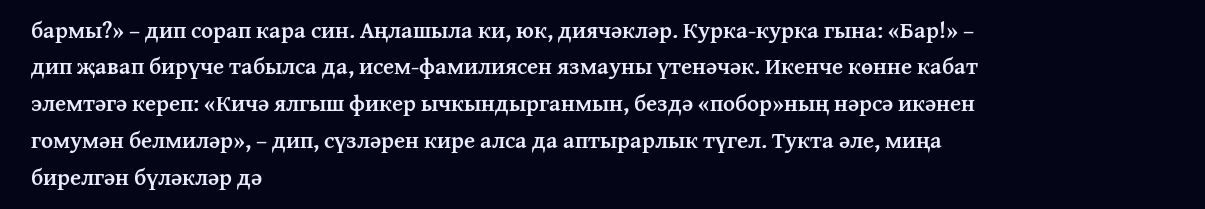бармы?» – дип сорап кара син. Аңлашыла ки, юк, диячәкләр. Курка-курка гына: «Бар!» – дип җавап бирүче табылса да, исем-фамилиясен язмауны үтенәчәк. Икенче көнне кабат элемтәгә кереп: «Кичә ялгыш фикер ычкындырганмын, бездә «побор»ның нәрсә икәнен гомумән белмиләр», – дип, сүзләрен кире алса да аптырарлык түгел. Тукта әле, миңа бирелгән бүләкләр дә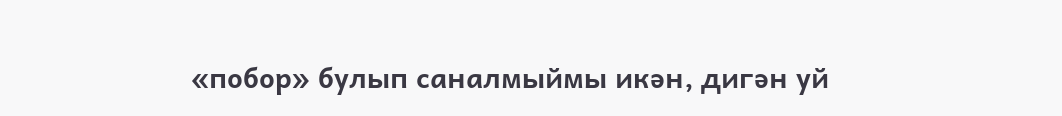«побор» булып саналмыймы икән, дигән уй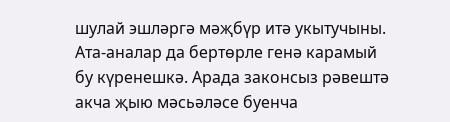шулай эшләргә мәҗбүр итә укытучыны.
Ата-аналар да бертөрле генә карамый бу күренешкә. Арада законсыз рәвештә акча җыю мәсьәләсе буенча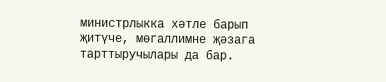министрлыкка хәтле барып җитүче, мөгаллимне җәзага тарттыручылары да бар.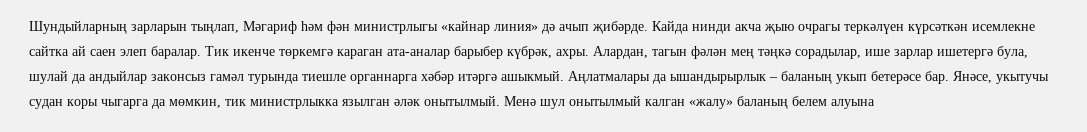Шундыйларның зарларын тыңлап, Мәгариф һәм фән министрлыгы «кайнар линия» дә ачып җибәрде. Кайда нинди акча җыю очрагы теркәлүен күрсәткән исемлекне сайтка ай саен элеп баралар. Тик икенче төркемгә караган ата-аналар барыбер күбрәк, ахры. Алардан, тагын фәлән мең тәңкә сорадылар, ише зарлар ишетергә була, шулай да андыйлар законсыз гамәл турында тиешле органнарга хәбәр итәргә ашыкмый. Аңлатмалары да ышандырырлык – баланың укып бетерәсе бар. Янәсе, укытучы судан коры чыгарга да мөмкин, тик министрлыкка язылган әләк онытылмый. Менә шул онытылмый калган «жалу» баланың белем алуына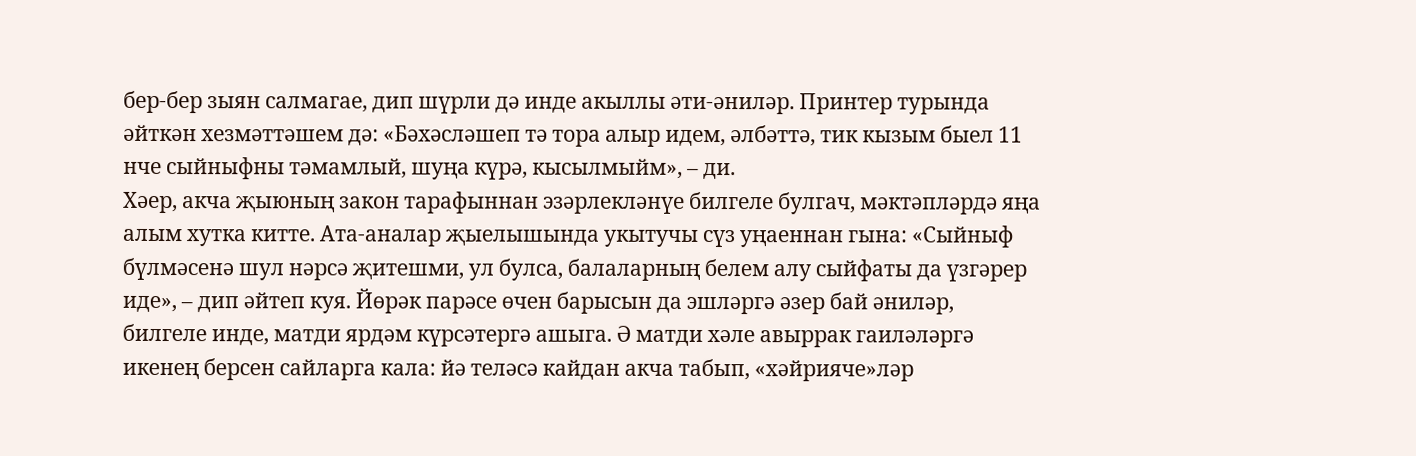бер-бер зыян салмагае, дип шүрли дә инде акыллы әти-әниләр. Принтер турында әйткән хезмәттәшем дә: «Бәхәсләшеп тә тора алыр идем, әлбәттә, тик кызым быел 11 нче сыйныфны тәмамлый, шуңа күрә, кысылмыйм», – ди.
Хәер, акча җыюның закон тарафыннан эзәрлекләнүе билгеле булгач, мәктәпләрдә яңа алым хутка китте. Ата-аналар җыелышында укытучы сүз уңаеннан гына: «Сыйныф бүлмәсенә шул нәрсә җитешми, ул булса, балаларның белем алу сыйфаты да үзгәрер иде», – дип әйтеп куя. Йөрәк парәсе өчен барысын да эшләргә әзер бай әниләр, билгеле инде, матди ярдәм күрсәтергә ашыга. Ә матди хәле авыррак гаиләләргә икенең берсен сайларга кала: йә теләсә кайдан акча табып, «хәйрияче»ләр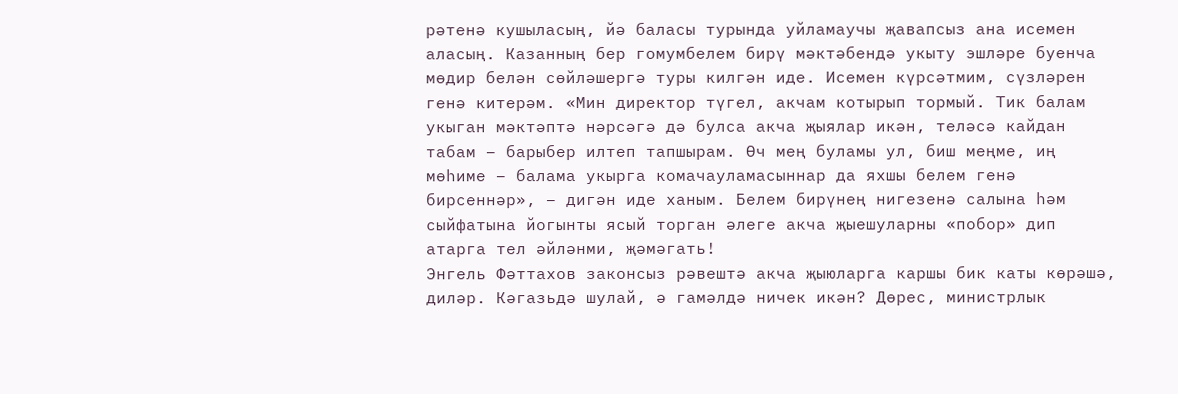рәтенә кушыласың, йә баласы турында уйламаучы җавапсыз ана исемен аласың. Казанның бер гомумбелем бирү мәктәбендә укыту эшләре буенча мөдир белән сөйләшергә туры килгән иде. Исемен күрсәтмим, сүзләрен генә китерәм. «Мин директор түгел, акчам котырып тормый. Тик балам укыган мәктәптә нәрсәгә дә булса акча җыялар икән, теләсә кайдан табам – барыбер илтеп тапшырам. Өч мең буламы ул, биш меңме, иң мөһиме – балама укырга комачауламасыннар да яхшы белем генә бирсеннәр», – дигән иде ханым. Белем бирүнең нигезенә салына һәм сыйфатына йогынты ясый торган әлеге акча җыешуларны «побор» дип атарга тел әйләнми, җәмәгать!
Энгель Фәттахов законсыз рәвештә акча җыюларга каршы бик каты көрәшә, диләр. Кәгазьдә шулай, ә гамәлдә ничек икән? Дөрес, министрлык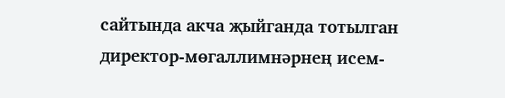сайтында акча җыйганда тотылган директор-мөгаллимнәрнең исем-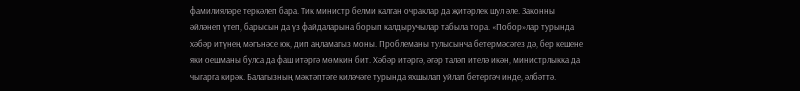фамилияләре теркәлеп бара. Тик министр белми калган очраклар да җитәрлек шул әле. Законны әйләнеп үтеп, барысын да үз файдаларына борып калдыручылар табыла тора. «Побор»лар турында хәбәр итүнең мәгънәсе юк, дип аңламагыз моны. Проблеманы тулысынча бетермәсәгез дә, бер кешене яки оешманы булса да фаш итәргә мөмкин бит. Хәбәр итәргә, әгәр таләп ителә икән, министрлыкка да чыгарга кирәк. Балагызның мәктәптәге киләчәге турында яхшылап уйлап бетергәч инде, әлбәттә.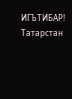ИГЪТИБАР!
Татарстан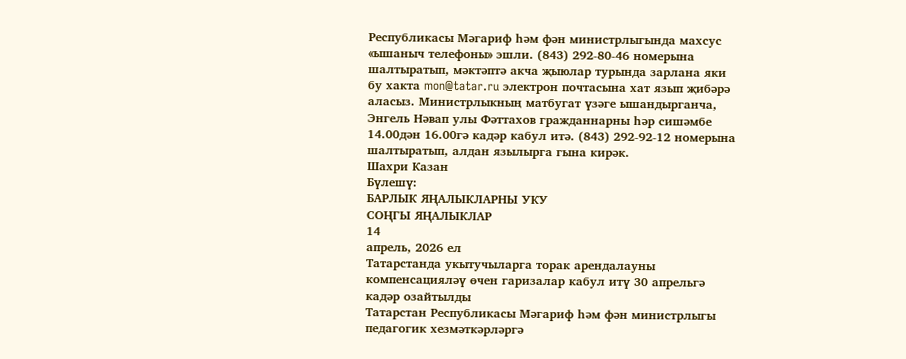Республикасы Мәгариф һәм фән министрлыгында махсус «ышаныч телефоны» эшли. (843) 292-80-46 номерына шалтыратып, мәктәптә акча җыюлар турында зарлана яки бу хакта mon@tatar.ru электрон почтасына хат язып җибәрә аласыз. Министрлыкның матбугат үзәге ышандырганча, Энгель Нәвап улы Фәттахов гражданнарны һәр сишәмбе 14.00дән 16.00гә кадәр кабул итә. (843) 292-92-12 номерына шалтыратып, алдан язылырга гына кирәк.
Шахри Казан
Бүлешү:
БАРЛЫК ЯҢАЛЫКЛАРНЫ УКУ
СОҢГЫ ЯҢАЛЫКЛАР
14
апрель, 2026 ел
Татарстанда укытучыларга торак арендалауны компенсацияләү өчен гаризалар кабул итү 30 апрельгә кадәр озайтылды
Татарстан Республикасы Мәгариф һәм фән министрлыгы педагогик хезмәткәрләргә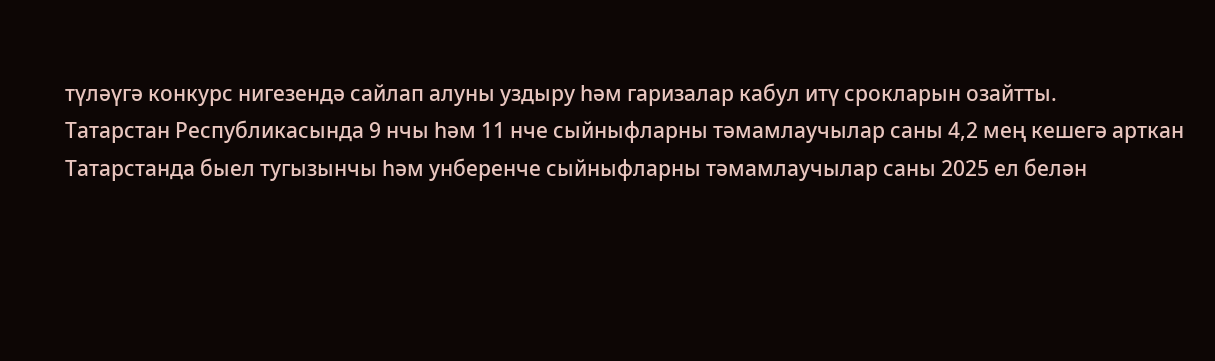түләүгә конкурс нигезендә сайлап алуны уздыру һәм гаризалар кабул итү срокларын озайтты.
Татарстан Республикасында 9 нчы һәм 11 нче сыйныфларны тәмамлаучылар саны 4,2 мең кешегә арткан
Татарстанда быел тугызынчы һәм унберенче сыйныфларны тәмамлаучылар саны 2025 ел белән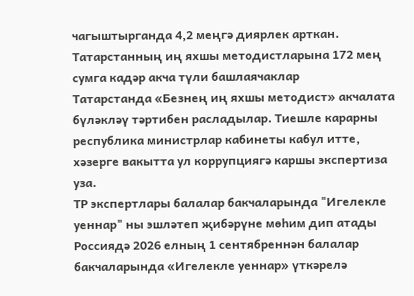чагыштырганда 4,2 меңгә диярлек арткан.
Татарстанның иң яхшы методистларына 172 мең сумга кадәр акча түли башлаячаклар
Татарстанда «Безнең иң яхшы методист» акчалата бүләкләү тәртибен расладылар. Тиешле карарны республика министрлар кабинеты кабул итте, хәзерге вакытта ул коррупциягә каршы экспертиза уза.
ТР экспертлары балалар бакчаларында "Игелекле уеннар" ны эшләтеп җибәрүне мөһим дип атады
Россиядә 2026 елның 1 сентябреннән балалар бакчаларында «Игелекле уеннар» үткәрелә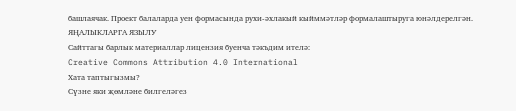башлаячак. Проект балаларда уен формасында рухи-әхлакый кыйммәтләр формалаштыруга юнәлдерелгән.
ЯҢАЛЫКЛАРГА ЯЗЫЛУ
Сайттагы барлык материаллар лицензия буенча тәкъдим ителә:
Creative Commons Attribution 4.0 International
Хата таптыгызмы?
Сүзне яки җөмләне билгеләгез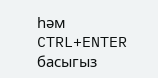һәм CTRL+ENTER басыгыз